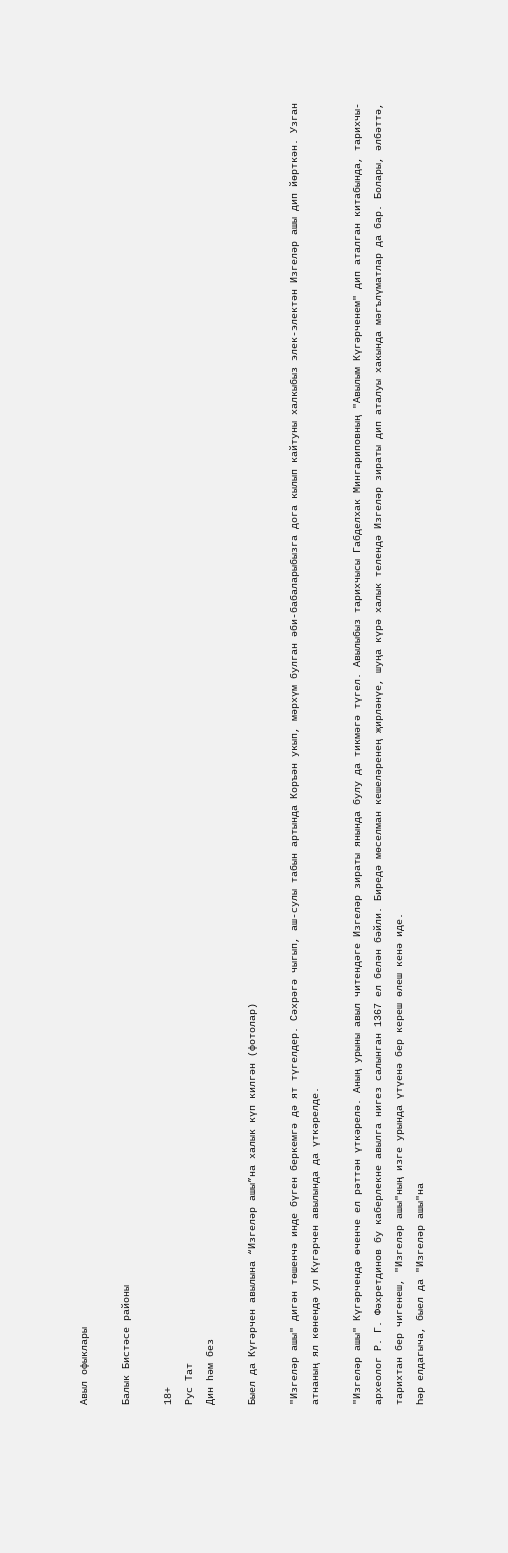Авыл офыклары

Балык Бистәсе районы

18+
Рус Тат
Дин һәм без

Быел да Күгәрчен авылына “Изгеләр ашы”на халык күп килгән (фотолар)

"Изгеләр ашы" дигән төшенчә инде бүген беркемгә дә ят түгелдер. Сәхрәгә чыгып, аш-сулы табын артында Коръән укып, мәрхүм булган әби-бабаларыбызга дога кылып кайтуны халкыбыз элек-электән Изгеләр ашы дип йөрткән. Узган атнаның ял көнендә ул Күгәрчен авылында да үткәрелде.

"Изгеләр ашы" Күгәрчендә өченче ел рәттән үткәрелә. Аның урыны авыл читендәге Изгеләр зираты янында булу да тикмәгә түгел. Авылыбыз тарихчысы Габделхак Мингариповның "Авылым Күгәрченем" дип аталган китабында, тарихчы-археолог Р. Г. Фәхретдинов бу каберлекне авылга нигез салынган 1367 ел белән бәйли. Биредә мөселман кешеләренең җирләнүе, шуңа күрә халык телендә Изгеләр зираты дип аталуы хакында мәгълүматлар да бар. Болары, әлбәттә, тарихтан бер чигенеш, "Изгеләр ашы"ның изге урында үтүенә бер кереш өлеш кенә иде.
Һәр елдагыча, быел да "Изгеләр ашы"на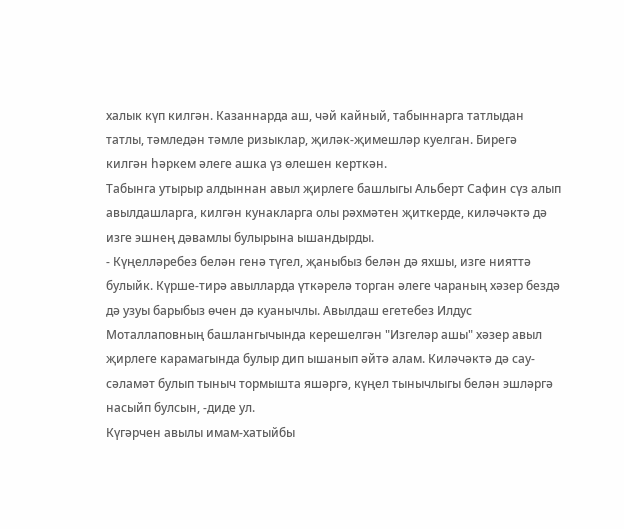халык күп килгән. Казаннарда аш, чәй кайный, табыннарга татлыдан татлы, тәмледән тәмле ризыклар, җиләк-җимешләр куелган. Бирегә килгән һәркем әлеге ашка үз өлешен керткән.
Табынга утырыр алдыннан авыл җирлеге башлыгы Альберт Сафин сүз алып авылдашларга, килгән кунакларга олы рәхмәтен җиткерде, киләчәктә дә изге эшнең дәвамлы булырына ышандырды.
- Күңелләребез белән генә түгел, җаныбыз белән дә яхшы, изге нияттә булыйк. Күрше-тирә авылларда үткәрелә торган әлеге чараның хәзер бездә дә узуы барыбыз өчен дә куанычлы. Авылдаш егетебез Илдус Моталлаповның башлангычында керешелгән "Изгеләр ашы" хәзер авыл җирлеге карамагында булыр дип ышанып әйтә алам. Киләчәктә дә сау-сәламәт булып тыныч тормышта яшәргә, күңел тынычлыгы белән эшләргә насыйп булсын, -диде ул.
Күгәрчен авылы имам-хатыйбы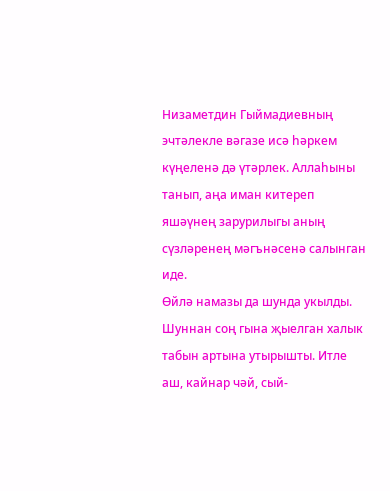Низаметдин Гыймадиевның эчтәлекле вәгазе исә һәркем күңеленә дә үтәрлек. Аллаһыны танып, аңа иман китереп яшәүнең зарурилыгы аның сүзләренең мәгънәсенә салынган иде.
Өйлә намазы да шунда укылды. Шуннан соң гына җыелган халык табын артына утырышты. Итле аш, кайнар чәй, сый-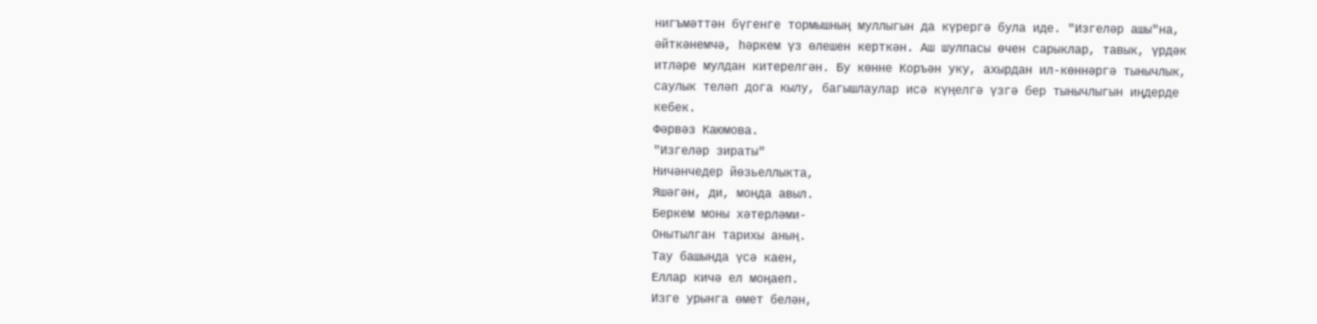нигъмәттән бүгенге тормышның муллыгын да күрергә була иде. "Изгеләр ашы"на, әйткәнемчә, һәркем үз өлешен керткән. Аш шулпасы өчен сарыклар, тавык, үрдәк итләре мулдан китерелгән. Бу көнне Коръән уку, ахырдан ил-көннәргә тынычлык, саулык теләп дога кылу, багышлаулар исә күңелгә үзгә бер тынычлыгын иңдерде кебек.
Фәрвәз Каюмова.
"Изгеләр зираты"
Ничәнчедер йөзьеллыкта,
Яшәгән, ди, монда авыл.
Беркем моны хәтерләми-
Онытылган тарихы аның.
Тау башында үсә каен,
Еллар кичә ел моңаеп.
Изге урынга өмет белән,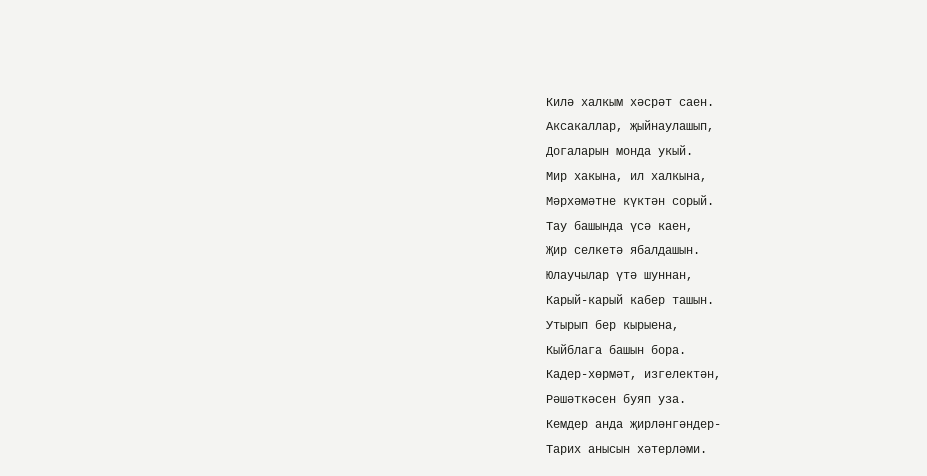Килә халкым хәсрәт саен.
Аксакаллар, җыйнаулашып,
Догаларын монда укый.
Мир хакына, ил халкына,
Мәрхәмәтне күктән сорый.
Тау башында үсә каен,
Җир селкетә ябалдашын.
Юлаучылар үтә шуннан,
Карый-карый кабер ташын.
Утырып бер кырыена,
Кыйблага башын бора.
Кадер-хөрмәт, изгелектән,
Рәшәткәсен буяп уза.
Кемдер анда җирләнгәндер-
Тарих анысын хәтерләми.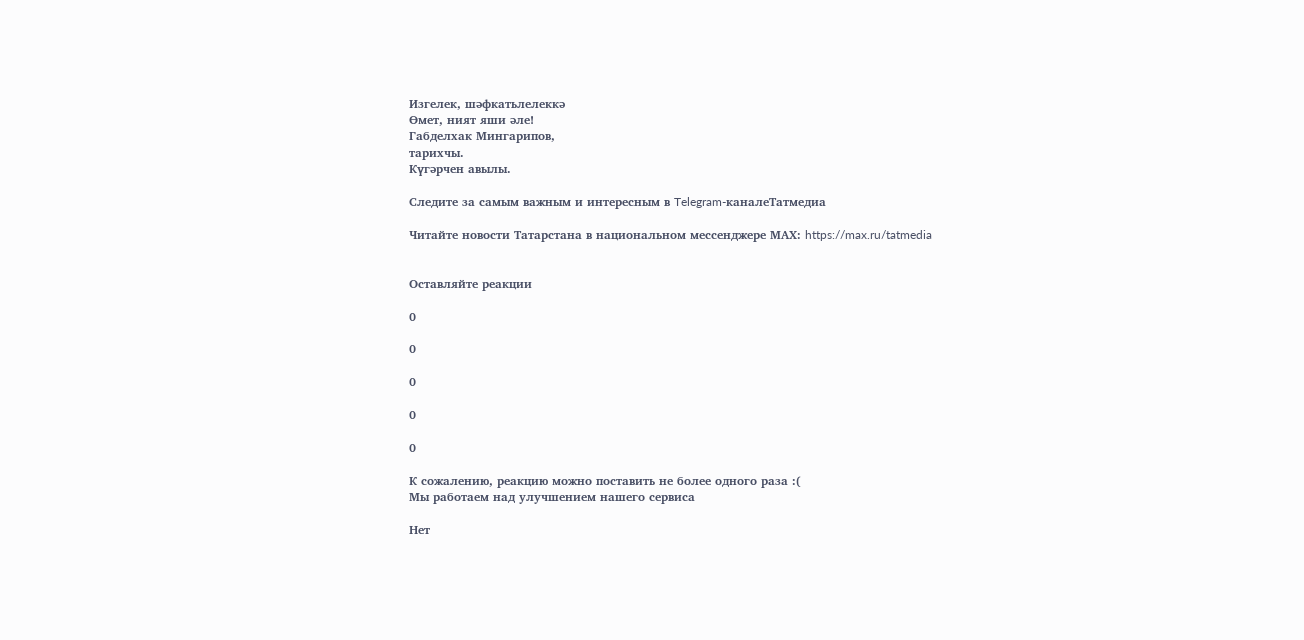Изгелек, шәфкатьлелеккә
Өмет, ният яши әле!
Габделхак Мингарипов,
тарихчы.
Күгәрчен авылы.

Следите за самым важным и интересным в Telegram-каналеТатмедиа

Читайте новости Татарстана в национальном мессенджере MАХ: https://max.ru/tatmedia


Оставляйте реакции

0

0

0

0

0

К сожалению, реакцию можно поставить не более одного раза :(
Мы работаем над улучшением нашего сервиса

Нет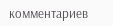комментариев